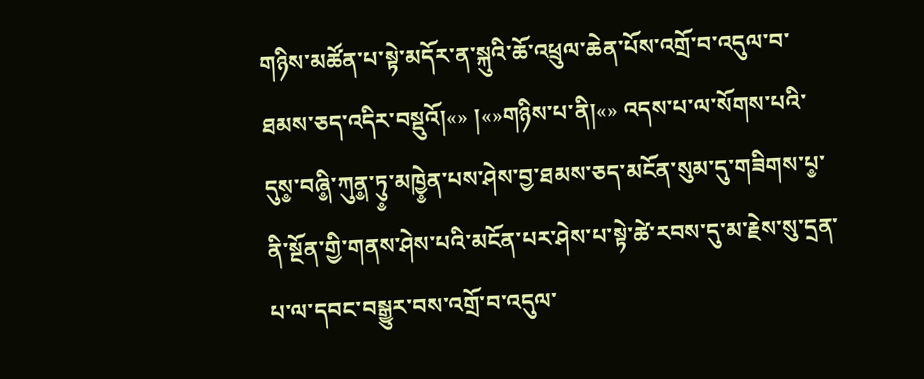གཉིས་མཚོན་པ་སྟེ་མདོར་ན་སྐུའི་ཆོ་འཕྲུལ་ཆེན་པོས་འགྲོ་བ་འདུལ་བ་ཐམས་ཅད་འདིར་བསྡུའོ།«» །«»གཉིས་པ་ནི།«» འདས་པ་ལ་སོགས་པའི་དུས༵་བཞི༵་ཀུན༵་ཏུ༵་མཁྱེ༵ན་པས་ཤེས་བྱ་ཐམས་ཅད་མངོན་སུམ་དུ་གཟིགས་པ༵་ནི་སྔོན་གྱི་གནས་ཤེས་པའི་མངོན་པར་ཤེས་པ་སྟེ་ཚེ་རབས་དུ་མ་རྗེས་སུ་དྲན་པ་ལ་དབང་བསྒྱུར་བས་འགྲོ་བ་འདུལ་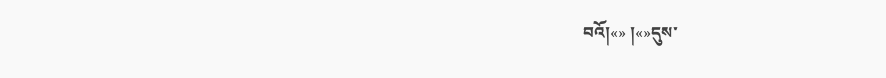བའོ།«» །«»དུས་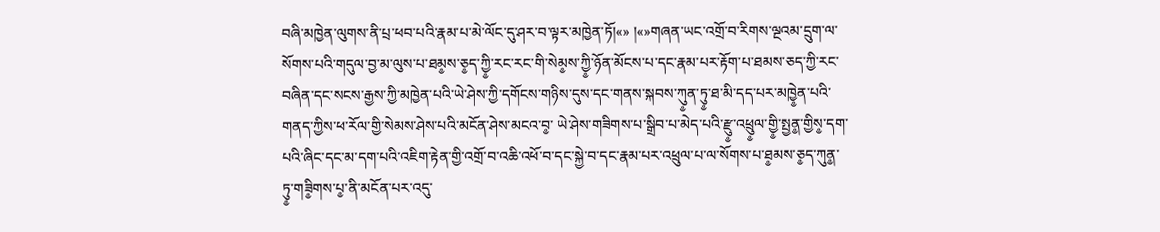བཞི་མཁྱེན་ལུགས་ནི་པྲ་ཕབ་པའི་རྣམ་པ་མེ་ལོང་དུ་ཤར་བ་ལྟར་མཁྱེན་ཏོ།«» །«»གཞན་ཡང་འགྲོ་བ་རིགས་ལྔའམ་དྲུག་ལ་སོགས་པའི་གདུལ་བྱ་མ་ལུས་པ་ཐམ༵ས་ཅ༵ད་ཀྱི༵་རང་རང་གི་སེམ༵ས་ཀྱི༵་ཉོན་མོངས་པ་དང་རྣམ་པར་རྟོག་པ་ཐམས་ཅད་ཀྱི་རང་བཞིན་དང་སངས་རྒྱས་ཀྱི་མཁྱེན་པའི་ཡེ་ཤེས་ཀྱི་དགོངས་གཉིས་དུས་དང་གནས་སྐབས་ཀུ༵ན་ཏུ༵་ཐ་མི་དད་པར་མཁྱེ༵ན་པའི་གནད་ཀྱིས་ཕ་རོལ་གྱི་སེམས་ཤེས་པའི་མངོན་ཤེས་མངའ་བ༵་ ཡེ་ཤེས་གཟིགས་པ་སྒྲིབ་པ་མེད་པའི་རྫུ༵་འཕྲུ༵ལ་གྱི༵་སྤྱན༵་གྱིས༵་དག་པའི་ཞིང་དང་མ་དག་པའི་འཇིག་རྟེན་གྱི་འགྲོ་བ་འཆི་འཕོ་བ་དང་སྐྱེ་བ་དང་རྣམ་པར་འཕྲུལ་པ་ལ་སོགས་པ་ཐ༵མས་ཅ༵ད་ཀུན༵་ཏུ༵་གཟི༵གས་པ༵་ནི་མངོན་པར་འདུ་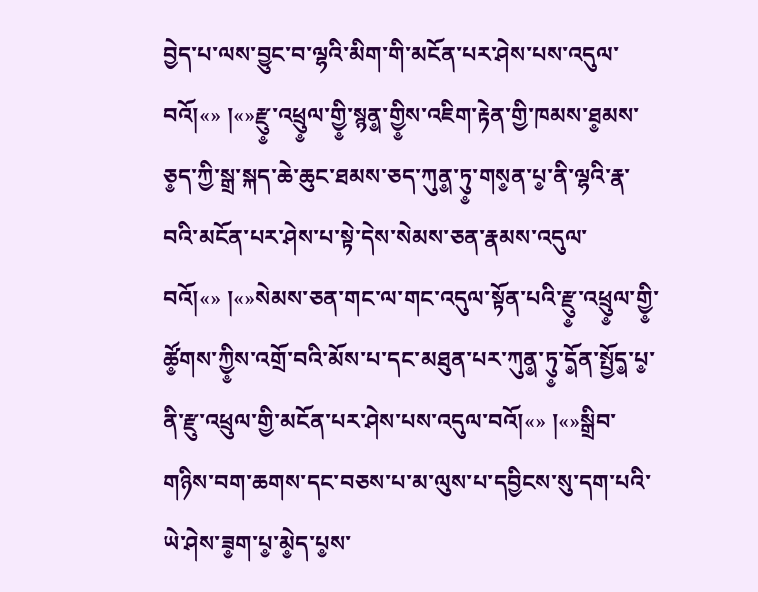བྱེད་པ་ལས་བྱུང་བ་ལྷའི་མིག་གི་མངོན་པར་ཤེས་པས་འདུལ་བའོ།«» །«»རྫུ༵་འཕྲུ༵ལ་གྱི༵་སྙན༵་གྱི༵ས་འཇིག་རྟེན་གྱི་ཁམས་ཐ༵མས་ཅ༵ད་ཀྱི་སྒྲ་སྐད་ཆེ་ཆུང་ཐམས་ཅད་ཀུན༵་ཏུ༵་གས༵ན་པ༵་ནི་ལྷའི་རྣ་བའི་མངོན་པར་ཤེས་པ་སྟེ་དེས་སེམས་ཅན་རྣམས་འདུལ་བའོ།«» །«»སེམས་ཅན་གང་ལ་གང་འདུལ་སྟོན་པའི་རྫུ༵་འཕྲུ༵ལ་གྱི༵་ཚོ༵གས་ཀྱི༵ས་འགྲོ་བའི་མོས་པ་དང་མཐུན་པར་ཀུན༵་ཏུ༵་དོ༵ན་སྤྱོད༵་པ༵་ནི་རྫུ་འཕྲུལ་གྱི་མངོན་པར་ཤེས་པས་འདུལ་བའོ།«» །«»སྒྲིབ་གཉིས་བག་ཆགས་དང་བཅས་པ་མ་ལུས་པ་དབྱིངས་སུ་དག་པའི་ཡེ་ཤེས་ཟ༵ག་པ༵་མེ༵ད་པ༵ས་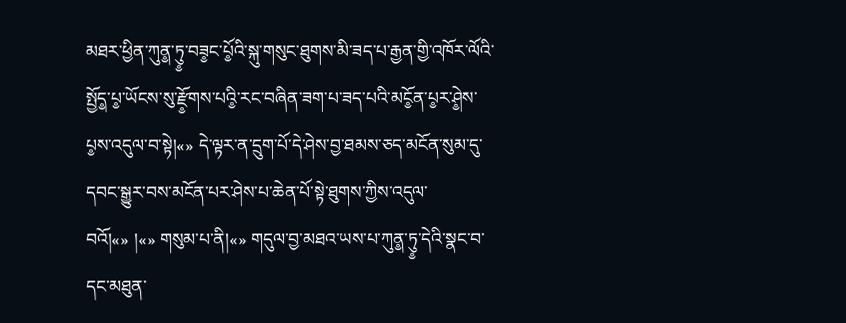མཐར་ཕྱིན་ཀུན༵་ཏུ༵་བཟ༵ང་པོ༵འི་སྐུ་གསུང་ཐུགས་མི་ཟད་པ་རྒྱན་གྱི་འཁོར་ལོའི་སྤྱོད༵་པ༵་ཡོངས་སུ་རྫོ༵གས་པའི༵་རང་བཞིན་ཟག་པ་ཟད་པའི་མངོ༵ན་པ༵ར་ཤེ༵ས་པ༵ས་འདུལ་བ་སྟེ།«» དེ་ལྟར་ན་དྲུག་པོ་དེ་ཤེས་བྱ་ཐམས་ཅད་མངོན་སུམ་དུ་དབང་སྒྱུར་བས་མངོན་པར་ཤེས་པ་ཆེན་པོ་སྟེ་ཐུགས་ཀྱིས་འདུལ་བའོ།«» །«» གསུམ་པ་ནི།«» གདུལ་བྱ་མཐའ་ཡས་པ་ཀུན༵་ཏུ༵་དེའི་སྣང་བ་དང་མཐུན་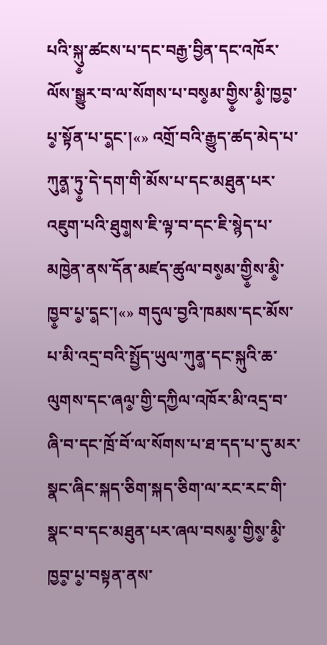པའི་སྐུ༵་ཚངས་པ་དང་བརྒྱ་བྱིན་དང་འཁོར་ལོས་སྒྱུར་བ་ལ་སོགས་པ་བས༵མ་གྱི༵ས་མི༵་ཁྱབ༵་པ༵་སྟོན་པ་ད༵ང་།«» འགྲོ་བའི་རྒྱུད་ཚད་མེད་པ་ཀུན༵་ཏུ༵་དེ་དག་གི་མོས་པ་དང་མཐུན་པར་འཇུག་པའི་ཐུག༵ས་ཇི་ལྟ་བ་དང་ཇི་སྙེད་པ་མཁྱེན་ནས་དོན་མཛད་ཚུལ་བས༵མ་གྱི༵ས་མི༵་ཁྱ༵བ་པ༵་ད༵ང་།«» གདུལ་བྱའི་ཁམས་དང་མོས་པ་མི་འདྲ་བའི་སྤྱོད་ཡུལ་ཀུན༵་དང་སྐུའི་ཆ་ལུགས་དང་ཞལ༵་གྱི་དཀྱིལ་འཁོར་མི་འདྲ་བ་ཞི་བ་དང་ཁྲོ་བོ་ལ་སོགས་པ་ཐ་དད་པ་དུ་མར་སྣང་ཞིང་སྐད་ཅིག་སྐད་ཅིག་ལ་རང་རང་གི་སྣང་བ་དང་མཐུན་པར་ཞལ་བསམ༵་གྱིས༵་མི༵་ཁྱབ༵་པ༵་བསྟན་ནས་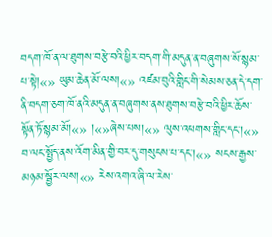བདག་ཁོ་ན་ལ་ཐུགས་བརྩེ་བའི་ཕྱིར་བདག་གི་མདུན་ན་བཞུགས་སོ་སྙམ་པ་སྟེ།«» ཡུམ་ཆེན་མོ་ལས།«» འཛམ་བུའི་གླིང་གི་སེམས་ཅན་དེ་དག་ནི་བདག་ཅག་ཁོ་ནའི་མདུན་ན་བཞུགས་ནས་ཐུགས་བརྩེ་བའི་ཕྱིར་ཆོས་སྟོན་ཏོ་སྙམ་མོ།«» །«»ཞེས་པས།«» ལུས་འཕགས་གླིང་དང་།«» བ་ལང་སྤྱོད་ནས་འོག་མིན་གྱི་བར་དུ་གསུངས་པ་དང་།«» སངས་རྒྱས་མཉམ་སྦྱོར་ལས།«» རེས་འགའ་ཞི་ལ་རེས་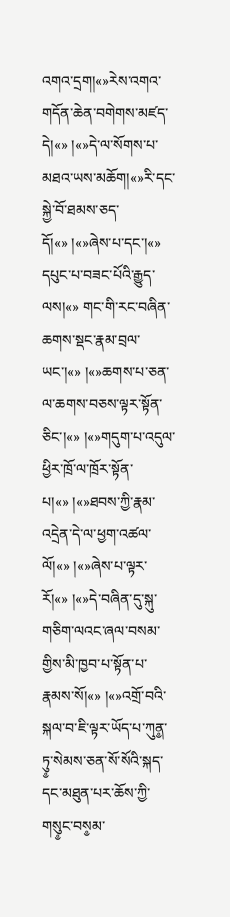འགའ་དྲག།«»རེས་འགའ་གདོན་ཆེན་བགེགས་མཛད་དེ།«» །«»དེ་ལ་སོགས་པ་མཐའ་ཡས་མཆོག།«»རི་དང་སྐྱེ་བོ་ཐམས་ཅད་དོ།«» །«»ཞེས་པ་དང་།«» དཔུང་པ་བཟང་པོའི་རྒྱུད་ལས།«» གང་གི་རང་བཞིན་ཆགས་སྡང་རྣམ་བྲལ་ཡང་།«» །«»ཆགས་པ་ཅན་ལ་ཆགས་བཅས་ལྟར་སྟོན་ཅིང་།«» །«»གདུག་པ་འདུལ་ཕྱིར་ཁྲོ་ལ་ཁྲོར་སྟོན་པ།«» །«»ཐབས་ཀྱི་རྣམ་འདྲེན་དེ་ལ་ཕྱག་འཚལ་ལོ།«» །«»ཞེས་པ་ལྟར་རོ།«» །«»དེ་བཞིན་དུ་སྐུ་གཅིག་ལའང་ཞལ་བསམ་གྱིས་མི་ཁྱབ་པ་སྟོན་པ་རྣམས་སོ།«» །«»འགྲོ་བའི་སྐལ་བ་ཇི་ལྟར་ཡོད་པ་ཀུན༵་ཏུ༵་སེམས་ཅན་སོ་སོའི་སྐད་དང་མཐུན་པར་ཆོས་ཀྱི་གསུ༵ང་བས༵མ་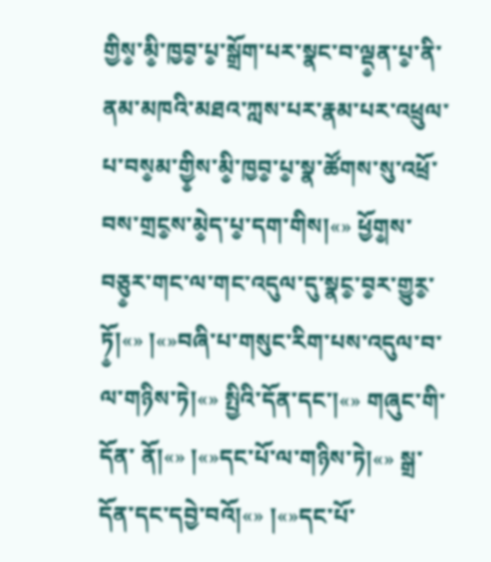གྱིས༵་མི༵་ཁྱབ༵་པ༵་སྒྲོག་པར་སྣང་བ་ལྡ༵ན་པ༵་ནི་ནམ་མཁའི་མཐའ་ཀླས་པར་རྣམ་པར་འཕྲུལ་པ་བས༵མ་གྱི༵ས་མི༵་ཁྱབ༵་པ༵་སྣ་ཚོགས་སུ་འཕྲོ་བས་གྲང༵ས་མེ༵ད་པ༵་དག་གིས།«» ཕྱོག༵ས་བཅུ༵ར་གང་ལ་གང་འདུལ་དུ་སྣང༵་བ༵ར་གྱུར༵་ཏོ༵།«» །«»བཞི་པ་གསུང་རིག་པས་འདུལ་བ་ལ་གཉིས་ཏེ།«» སྤྱིའི་དོན་དང་།«» གཞུང་གི་དོན་ ནོ།«» །«»དང་པོ་ལ་གཉིས་ཏེ།«» སྒྲ་དོན་དང་དབྱེ་བའོ།«» །«»དང་པོ་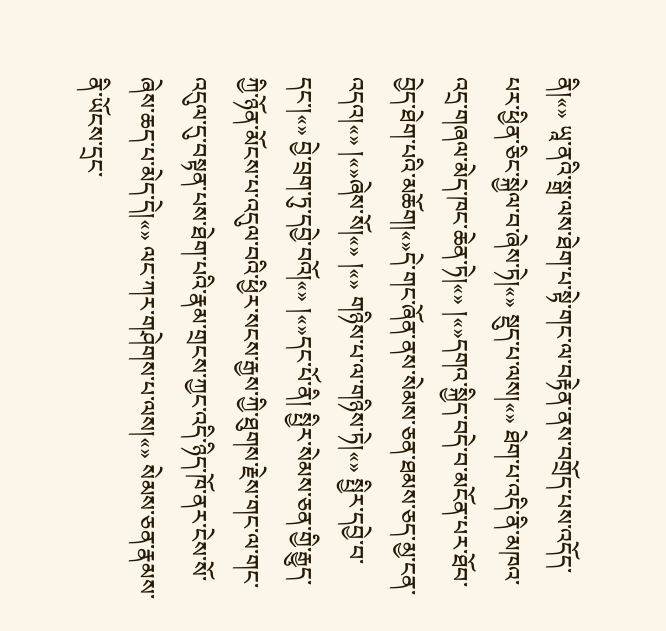ནི།«» ཡཱ་ནའི་སྒྲ་ལས་ཐེག་པ་སྟེ་གང་ལ་བརྟེན་ནས་བགྲོད་པས་འདོད་པར་ཕྱིན་ཅིང་སྐྱེལ་བ་ཞེས་ཏེ།«» སྡུད་པ་ལས།«» ཐེག་པ་འདི་ནི་མཁའ་འདྲ་གཞལ་མེད་ཁང་ཆེན་ཏེ།«» །«»དགའ་སྐྱིད་བདེ་བ་མངོན་པར་ཐོབ་བྱེད་ཐེག་པའི་མཆོག།«»དེ་གང་ཞོན་ནས་སེམས་ཅན་ཐམས་ཅད་མྱ་ངན་འདའ།«» །«»ཞེས་སོ།«» །«» གཉིས་པ་ལ་གཉིས་ཏེ།«» སྤྱིར་དབྱེ་བ་དང་།«» བྱེ་བྲག་ཏུ་དབྱེ་བའོ།«» །«»དང་པོ་ནི། སྤྱིར་སེམས་ཅན་གྱི་རྒྱུད་ཀྱི་ཉོན་མོངས་པ་འདུལ་བའི་ཕྱིར་སངས་རྒྱས་ཀྱི་ཐུགས་རྗེས་གང་ལ་གང་འདུལ་དུ་བསྟན་པས་ཐེག་པའི་རྣམ་གྲངས་ཀྱང་འདི་ཉིད་ཁོ་ནར་ངེས་སོ་ཞེས་ཆད་པ་མེད་དེ།«» ལང་ཀར་གཤེགས་པ་ལས།«» སེམས་ཅན་རྣམས་ནི་ཡོངས་དྲང་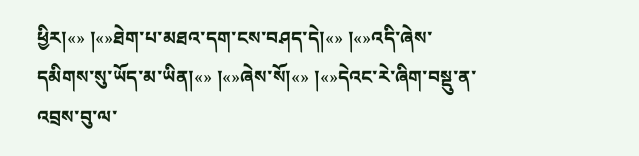ཕྱིར།«» །«»ཐེག་པ་མཐའ་དག་ངས་བཤད་དེ།«» །«»འདི་ཞེས་དམིགས་སུ་ཡོད་མ་ཡིན།«» །«»ཞེས་སོ།«» །«»དེའང་རེ་ཞིག་བསྡུ་ན་འབྲས་བུ་ལ་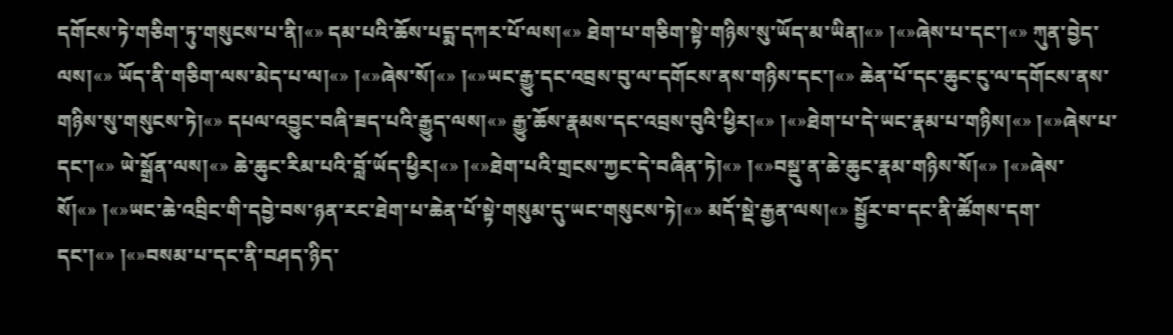དགོངས་ཏེ་གཅིག་ཏུ་གསུངས་པ་ནི།«» དམ་པའི་ཆོས་པདྨ་དཀར་པོ་ལས།«» ཐེག་པ་གཅིག་སྟེ་གཉིས་སུ་ཡོད་མ་ཡིན།«» །«»ཞེས་པ་དང་།«» ཀུན་བྱེད་ལས།«» ཡོད་ནི་གཅིག་ལས་མེད་པ་ལ།«» །«»ཞེས་སོ།«» །«»ཡང་རྒྱུ་དང་འབྲས་བུ་ལ་དགོངས་ནས་གཉིས་དང་།«» ཆེན་པོ་དང་ཆུང་ངུ་ལ་དགོངས་ནས་གཉིས་སུ་གསུངས་ཏེ།«» དཔལ་འབྱུང་བཞི་ཟད་པའི་རྒྱུད་ལས།«» རྒྱུ་ཆོས་རྣམས་དང་འབྲས་བུའི་ཕྱིར།«» །«»ཐེག་པ་དེ་ཡང་རྣམ་པ་གཉིས།«» །«»ཞེས་པ་དང་།«» ཡེ་སྒྲོན་ལས།«» ཆེ་ཆུང་རིམ་པའི་བློ་ཡོད་ཕྱིར།«» །«»ཐེག་པའི་གྲངས་ཀྱང་དེ་བཞིན་ཏེ།«» །«»བསྡུ་ན་ཆེ་ཆུང་རྣམ་གཉིས་སོ།«» །«»ཞེས་སོ།«» །«»ཡང་ཆེ་འབྲིང་གི་དབྱེ་བས་ཉན་རང་ཐེག་པ་ཆེན་པོ་སྟེ་གསུམ་དུ་ཡང་གསུངས་ཏེ།«» མདོ་སྡེ་རྒྱན་ལས།«» སྦྱོར་བ་དང་ནི་ཚོགས་དག་དང་།«» །«»བསམ་པ་དང་ནི་བཤད་ཉིད་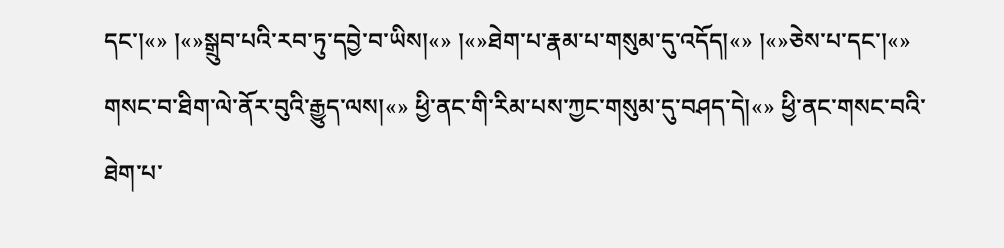དང་།«» །«»སྒྲུབ་པའི་རབ་ཏུ་དབྱེ་བ་ཡིས།«» །«»ཐེག་པ་རྣམ་པ་གསུམ་དུ་འདོད།«» །«»ཅེས་པ་དང་།«» གསང་བ་ཐིག་ལེ་ནོར་བུའི་རྒྱུད་ལས།«» ཕྱི་ནང་གི་རིམ་པས་ཀྱང་གསུམ་དུ་བཤད་དེ།«» ཕྱི་ནང་གསང་བའི་ཐེག་པ་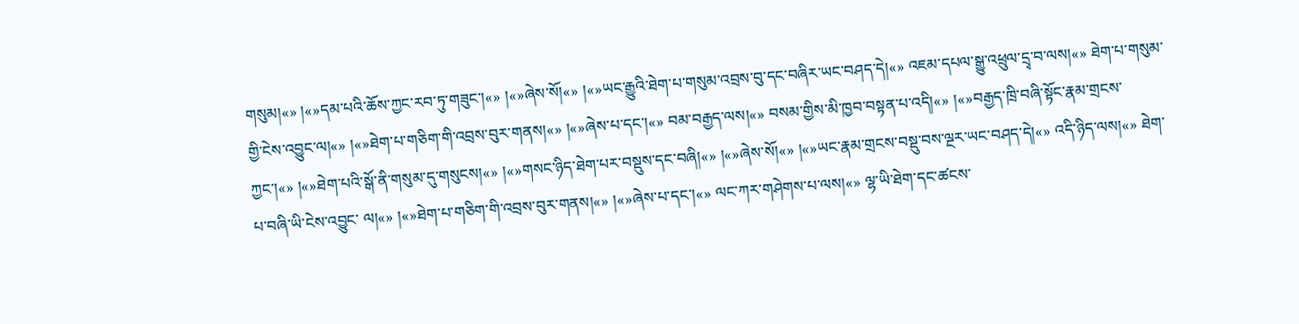གསུམ།«» །«»དམ་པའི་ཆོས་ཀྱང་རབ་ཏུ་གཟུང་།«» །«»ཞེས་སོ།«» །«»ཡང་རྒྱུའི་ཐེག་པ་གསུམ་འབྲས་བུ་དང་བཞིར་ཡང་བཤད་དེ།«» འཇམ་དཔལ་སྒྱུ་འཕྲུལ་དྲྭ་བ་ལས།«» ཐེག་པ་གསུམ་གྱི་ངེས་འབྱུང་ལ།«» །«»ཐེག་པ་གཅིག་གི་འབྲས་བུར་གནས།«» །«»ཞེས་པ་དང་།«» བམ་བརྒྱད་ལས།«» བསམ་གྱིས་མི་ཁྱབ་བསྟན་པ་འདི།«» །«»བརྒྱད་ཁྲི་བཞི་སྟོང་རྣམ་གྲངས་ཀྱང་།«» །«»ཐེག་པའི་སྒོ་ནི་གསུམ་དུ་གསུངས།«» །«»གསང་ཉིད་ཐེག་པར་བསྡུས་དང་བཞི།«» །«»ཞེས་སོ།«» །«»ཡང་རྣམ་གྲངས་བསྡུ་བས་ལྔར་ཡང་བཤད་དེ།«» འདི་ཉིད་ལས།«» ཐེག་པ་བཞི་ཡི་ངེས་འབྱུང་ ལ།«» །«»ཐེག་པ་གཅིག་གི་འབྲས་བུར་གནས།«» །«»ཞེས་པ་དང་།«» ལང་ཀར་གཤེགས་པ་ལས།«» ལྷ་ཡི་ཐེག་དང་ཚངས་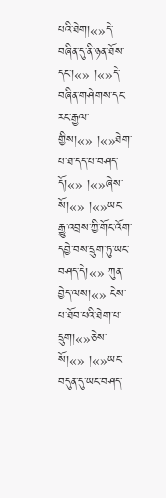པའི་ཐེག།«»དེ་བཞིན་དུ་ནི་ཉན་ཐོས་དང་།«» །«»དེ་བཞིན་གཤེགས་དང་རང་རྒྱལ་གྱིས།«» །«»ཐེག་པ་ཐ་དད་པ་བཤད་དོ།«» །«»ཞེས་སོ།«» །«»ཡང་རྒྱུ་འབྲས་ཀྱི་གོང་འོག་དབྱེ་བས་དྲུག་ཏུ་ཡང་བཤད་དེ།«» ཀུན་བྱེད་ལས།«» ངེས་པ་ཐོབ་པའི་ཐེག་པ་དྲུག།«»ཅེས་སོ།«» །«»ཡང་བདུན་དུ་ཡང་བཤད་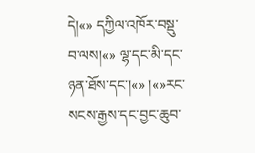དེ།«» དཀྱིལ་འཁོར་བསྡུ་བ་ལས།«» ལྷ་དང་མི་དང་ཉན་ཐོས་དང་།«» །«»རང་སངས་རྒྱས་དང་བྱང་ཆུབ་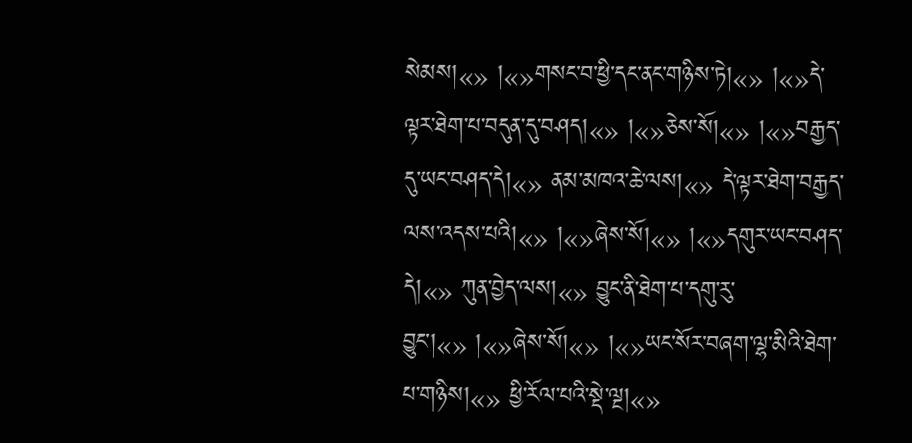སེམས།«» །«»གསང་བ་ཕྱི་དང་ནང་གཉིས་ཏེ།«» །«»དེ་ལྟར་ཐེག་པ་བདུན་དུ་བཤད།«» །«»ཅེས་སོ།«» །«»བརྒྱད་དུ་ཡང་བཤད་དེ།«» ནམ་མཁའ་ཆེ་ལས།«» དེ་ལྟར་ཐེག་བརྒྱད་ལས་འདས་པའི།«» །«»ཞེས་སོ།«» །«»དགུར་ཡང་བཤད་དེ།«» ཀུན་བྱེད་ལས།«» བྱུང་ནི་ཐེག་པ་དགུ་རུ་བྱུང་།«» །«»ཞེས་སོ།«» །«»ཡང་སོར་བཞག་ལྷ་མིའི་ཐེག་པ་གཉིས།«» ཕྱི་རོལ་པའི་སྡེ་ལྔ།«»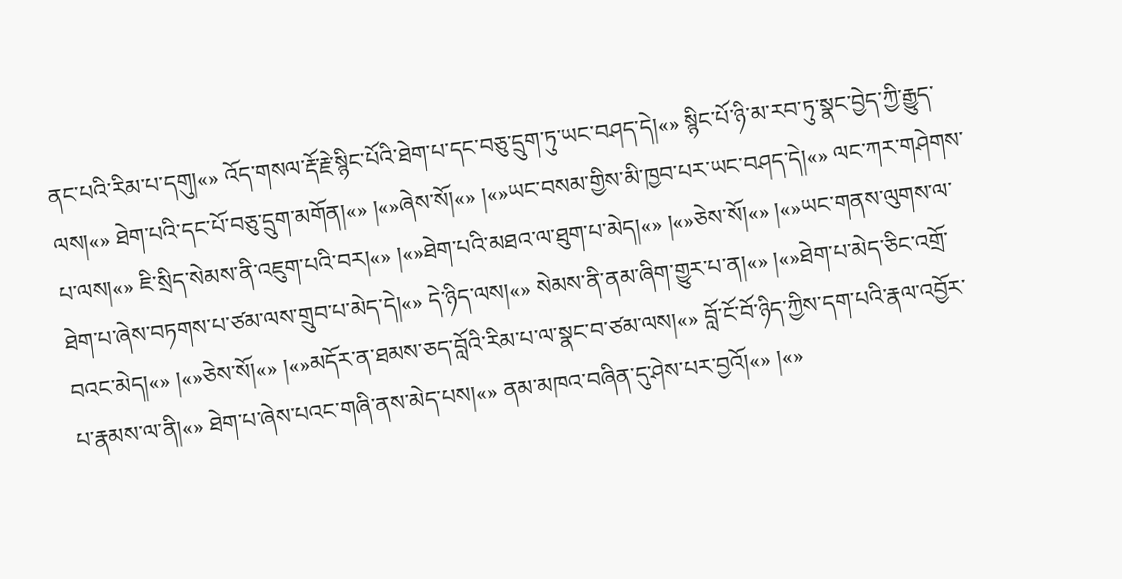ནང་པའི་རིམ་པ་དགུ།«» འོད་གསལ་རྡོ་རྗེ་སྙིང་པོའི་ཐེག་པ་དང་བཅུ་དྲུག་ཏུ་ཡང་བཤད་དེ།«» སྙིང་པོ་ཉི་མ་རབ་ཏུ་སྣང་བྱེད་ཀྱི་རྒྱུད་ལས།«» ཐེག་པའི་དང་པོ་བཅུ་དྲུག་མགོན།«» །«»ཞེས་སོ།«» །«»ཡང་བསམ་གྱིས་མི་ཁྱབ་པར་ཡང་བཤད་དེ།«» ལང་ཀར་གཤེགས་པ་ལས།«» ཇི་སྲིད་སེམས་ནི་འཇུག་པའི་བར།«» །«»ཐེག་པའི་མཐའ་ལ་ཐུག་པ་མེད།«» །«»ཅེས་སོ།«» །«»ཡང་གནས་ལུགས་ལ་ཐེག་པ་ཞེས་བཏགས་པ་ཙམ་ལས་གྲུབ་པ་མེད་དེ།«» དེ་ཉིད་ལས།«» སེམས་ནི་ནམ་ཞིག་གྱུར་པ་ན།«» །«»ཐེག་པ་མེད་ཅིང་འགྲོ་བའང་མེད།«» །«»ཅེས་སོ།«» །«»མདོར་ན་ཐམས་ཅད་བློའི་རིམ་པ་ལ་སྣང་བ་ཙམ་ལས།«» བློ་ངོ་བོ་ཉིད་ཀྱིས་དག་པའི་རྣལ་འབྱོར་པ་རྣམས་ལ་ནི།«» ཐེག་པ་ཞེས་པའང་གཞི་ནས་མེད་པས།«» ནམ་མཁའ་བཞིན་དུ་ཤེས་པར་བྱའོ།«» །«»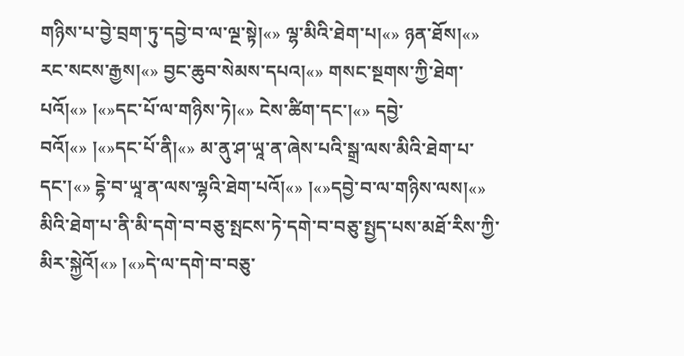གཉིས་པ་བྱེ་བྲག་ཏུ་དབྱེ་བ་ལ་ལྔ་སྟེ།«» ལྷ་མིའི་ཐེག་པ།«» ཉན་ཐོས།«» རང་སངས་རྒྱས།«» བྱང་ཆུབ་སེམས་དཔའ།«» གསང་སྔགས་ཀྱི་ཐེག་པའོ།«» །«»དང་པོ་ལ་གཉིས་ཏེ།«» ངེས་ཚིག་དང་།«» དབྱེ་བའོ།«» །«»དང་པོ་ནི།«» མ་ནུ་ཤ་ཡཱ་ན་ཞེས་པའི་སྒྲ་ལས་མིའི་ཐེག་པ་དང་།«» དྷེ་བ་ཡཱ་ན་ལས་ལྷའི་ཐེག་པའོ།«» །«»དབྱེ་བ་ལ་གཉིས་ལས།«» མིའི་ཐེག་པ་ནི་མི་དགེ་བ་བཅུ་སྤངས་ཏེ་དགེ་བ་བཅུ་སྤྱད་པས་མཐོ་རིས་ཀྱི་མིར་སྐྱེའོ།«» །«»དེ་ལ་དགེ་བ་བཅུ་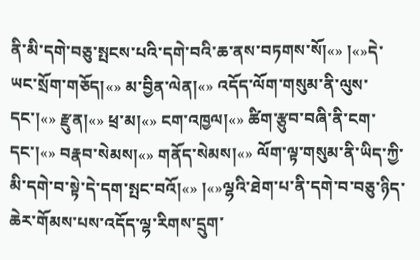ནི་མི་དགེ་བཅུ་སྤངས་པའི་དགེ་བའི་ཆ་ནས་བཏགས་སོ།«» །«»དེ་ཡང་སྲོག་གཅོད།«» མ་བྱིན་ལེན།«» འདོད་ལོག་གསུམ་ནི་ལུས་དང་།«» རྫུན།«» ཕྲ་མ།«» ངག་འཁྱལ།«» ཚིག་རྩུབ་བཞི་ནི་ངག་དང་།«» བརྣབ་སེམས།«» གནོད་སེམས།«» ལོག་ལྟ་གསུམ་ནི་ཡིད་ཀྱི་མི་དགེ་བ་སྟེ་དེ་དག་སྤང་བའོ།«» །«»ལྷའི་ཐེག་པ་ནི་དགེ་བ་བཅུ་ཉིད་ཆེར་གོམས་པས་འདོད་ལྷ་རིགས་དྲུག་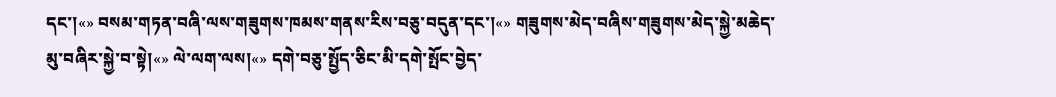དང་།«» བསམ་གཏན་བཞི་ལས་གཟུགས་ཁམས་གནས་རིས་བཅུ་བདུན་དང་།«» གཟུགས་མེད་བཞིས་གཟུགས་མེད་སྐྱེ་མཆེད་མུ་བཞིར་སྐྱེ་བ་སྟེ།«» ལེ་ལག་ལས།«» དགེ་བཅུ་སྤྱོད་ཅིང་མི་དགེ་སྤོང་བྱེད་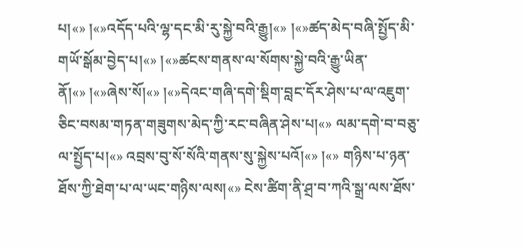པ།«» །«»འདོད་པའི་ལྷ་དང་མི་རུ་སྐྱེ་བའི་རྒྱུ།«» །«»ཚད་མེད་བཞི་སྤྱོད་མི་གཡོ་སྒོམ་བྱེད་པ།«» །«»ཚངས་གནས་ལ་སོགས་སྐྱེ་བའི་རྒྱུ་ཡིན་ནོ།«» །«»ཞེས་སོ།«» །«»དེའང་གཞི་དགེ་སྡིག་བླང་དོར་ཤེས་པ་ལ་འཇུག་ཅིང་བསམ་གཏན་གཟུགས་མེད་ཀྱི་རང་བཞིན་ཤེས་པ།«» ལམ་དགེ་བ་བཅུ་ལ་སྤྱོད་པ།«» འབྲས་བུ་སོ་སོའི་གནས་སུ་སྐྱེས་པའོ།«» །«» གཉིས་པ་ཉན་ཐོས་ཀྱི་ཐེག་པ་ལ་ཡང་གཉིས་ལས།«» ངེས་ཚིག་ནི་ཤྲ་བ་ཀའི་སྒྲ་ལས་ཐོས་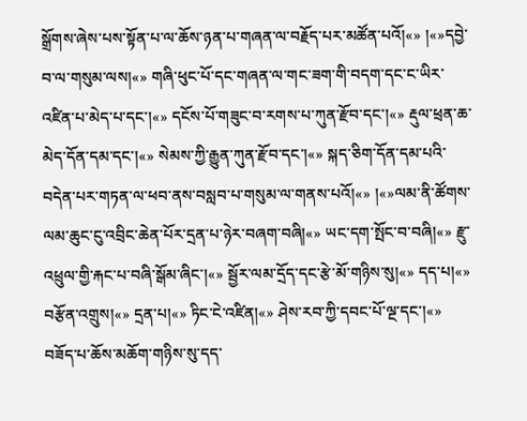སྒྲོགས་ཞེས་པས་སྟོན་པ་ལ་ཆོས་ཉན་པ་གཞན་ལ་བརྗོད་པར་མཚོན་པའོ།«» །«»དབྱེ་བ་ལ་གསུམ་ལས།«» གཞི་ཕུང་པོ་དང་གཞན་ལ་གང་ཟག་གི་བདག་དང་ང་ཡིར་འཛིན་པ་མེད་པ་དང་།«» དངོས་པོ་གཟུང་བ་རགས་པ་ཀུན་རྫོབ་དང་།«» རྡུལ་ཕྲན་ཆ་མེད་དོན་དམ་དང་།«» སེམས་ཀྱི་རྒྱུན་ཀུན་རྫོབ་དང་།«» སྐད་ཅིག་དོན་དམ་པའི་བདེན་པར་གཏན་ལ་ཕབ་ནས་བསླབ་པ་གསུམ་ལ་གནས་པའོ།«» །«»ལམ་ནི་ཚོགས་ལམ་ཆུང་ངུ་འབྲིང་ཆེན་པོར་དྲན་པ་ཉེར་བཞག་བཞི།«» ཡང་དག་སྤོང་བ་བཞི།«» རྫུ་འཕྲུལ་གྱི་རྐང་པ་བཞི་སྒོམ་ཞིང་།«» སྦྱོར་ལམ་དྲོད་དང་རྩེ་མོ་གཉིས་སུ།«» དད་པ།«» བརྩོན་འགྲུས།«» དྲན་པ།«» ཏིང་ངེ་འཛིན།«» ཤེས་རབ་ཀྱི་དབང་པོ་ལྔ་དང་།«» བཟོད་པ་ཆོས་མཆོག་གཉིས་སུ་དད་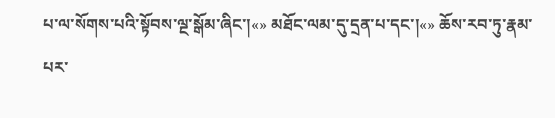པ་ལ་སོགས་པའི་སྟོབས་ལྔ་སྒོམ་ཞིང་།«» མཐོང་ལམ་དུ་དྲན་པ་དང་།«» ཆོས་རབ་ཏུ་རྣམ་པར་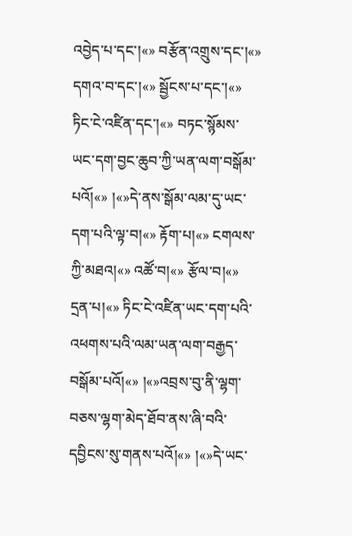འབྱེད་པ་དང་།«» བརྩོན་འགྲུས་དང་།«» དགའ་བ་དང་།«» སྦྱོངས་པ་དང་།«» ཏིང་ངེ་འཛིན་དང་།«» བཏང་སྙོམས་ཡང་དག་བྱང་ཆུབ་ཀྱི་ཡན་ལག་བསྒོམ་པའོ།«» །«»དེ་ནས་སྒོམ་ལམ་དུ་ཡང་དག་པའི་ལྟ་བ།«» རྟོག་པ།«» ངགལས་ཀྱི་མཐའ།«» འཚོ་བ།«» རྩོལ་བ།«» དྲན་པ།«» ཏིང་ངེ་འཛིན་ཡང་དག་པའི་འཕགས་པའི་ལམ་ཡན་ལག་བརྒྱད་བསྒོམ་པའོ།«» །«»འབྲས་བུ་ནི་ལྷག་བཅས་ལྷག་མེད་ཐོབ་ནས་ཞི་བའི་དབྱིངས་སུ་གནས་པའོ།«» །«»དེ་ཡང་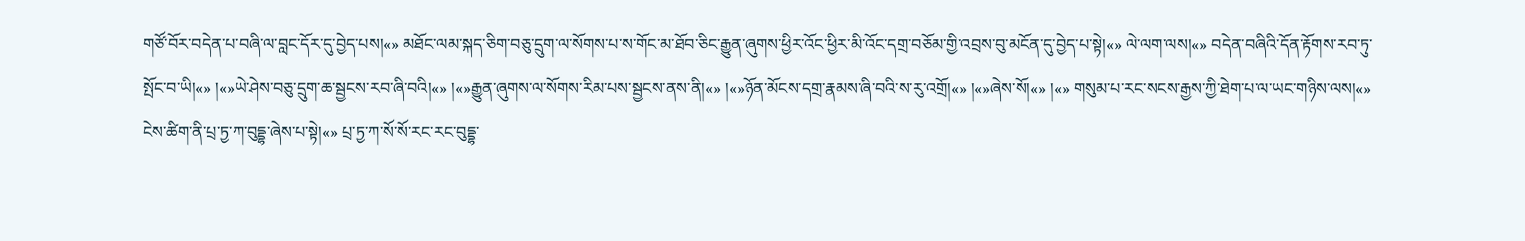གཙོ་བོར་བདེན་པ་བཞི་ལ་བླང་དོར་དུ་བྱེད་པས།«» མཐོང་ལམ་སྐད་ཅིག་བཅུ་དྲུག་ལ་སོགས་པ་ས་གོང་མ་ཐོབ་ཅིང་རྒྱུན་ཞུགས་ཕྱིར་འོང་ཕྱིར་མི་འོང་དགྲ་བཅོམ་གྱི་འབྲས་བུ་མངོན་དུ་བྱེད་པ་སྟེ།«» ལེ་ལག་ལས།«» བདེན་བཞིའི་དོན་རྟོགས་རབ་ཏུ་སྤོང་བ་ཡི།«» །«»ཡེ་ཤེས་བཅུ་དྲུག་ཆ་སྦྱངས་རབ་ཞི་བའི།«» །«»རྒྱུན་ཞུགས་ལ་སོགས་རིམ་པས་སྦྱངས་ནས་ནི།«» །«»ཉོན་མོངས་དགྲ་རྣམས་ཞི་བའི་ས་རུ་འགྲོ།«» །«»ཞེས་སོ།«» །«» གསུམ་པ་རང་སངས་རྒྱས་ཀྱི་ཐེག་པ་ལ་ཡང་གཉིས་ལས།«» ངེས་ཚིག་ནི་པྲ་ཏྱ་ཀ་བུདྡྷ་ཞེས་པ་སྟེ།«» པྲ་ཏྱ་ཀ་སོ་སོ་རང་རང་བུདྡྷ་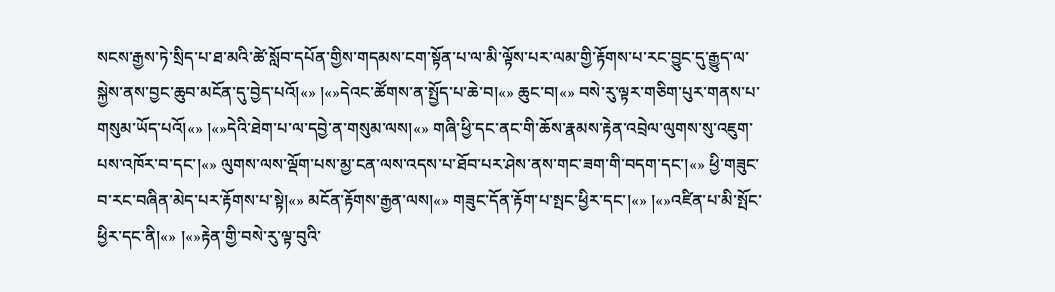སངས་རྒྱས་ཏེ་སྲིད་པ་ཐ་མའི་ཚེ་སློབ་དཔོན་གྱིས་གདམས་ངག་སྟོན་པ་ལ་མི་ལྟོས་པར་ལམ་གྱི་རྟོགས་པ་རང་བྱུང་དུ་རྒྱུད་ལ་སྐྱེས་ནས་བྱང་ཆུབ་མངོན་དུ་བྱེད་པའོ།«» །«»དེའང་ཚོགས་ན་སྤྱོད་པ་ཆེ་བ།«» ཆུང་བ།«» བསེ་རུ་ལྟར་གཅིག་པུར་གནས་པ་གསུམ་ཡོད་པའོ།«» །«»དེའི་ཐེག་པ་ལ་དབྱེ་ན་གསུམ་ལས།«» གཞི་ཕྱི་དང་ནང་གི་ཆོས་རྣམས་རྟེན་འབྲེལ་ལུགས་སུ་འཇུག་པས་འཁོར་བ་དང་།«» ལུགས་ལས་ལྡོག་པས་མྱ་ངན་ལས་འདས་པ་ཐོབ་པར་ཤེས་ནས་གང་ཟག་གི་བདག་དང་།«» ཕྱི་གཟུང་བ་རང་བཞིན་མེད་པར་རྟོགས་པ་སྟེ།«» མངོན་རྟོགས་རྒྱན་ལས།«» གཟུང་དོན་རྟོག་པ་སྤང་ཕྱིར་དང་།«» །«»འཛིན་པ་མི་སྤོང་ཕྱིར་དང་ནི།«» །«»རྟེན་གྱི་བསེ་རུ་ལྟ་བུའི་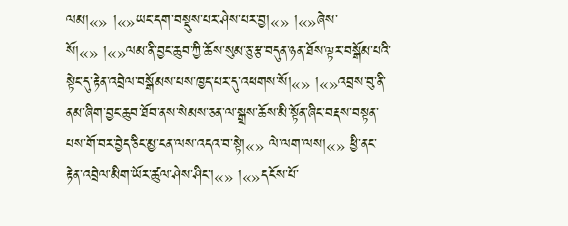ལམ།«» །«»ཡང་དག་བསྡུས་པར་ཤེས་པར་བྱ།«» །«»ཞེས་སོ།«» །«»ལམ་ནི་བྱང་ཆུབ་ཀྱི་ཆོས་སུམ་ཅུ་རྩ་བདུན་ཉན་ཐོས་ལྟར་བསྒོམ་པའི་སྟེང་དུ་རྟེན་འབྲེལ་བསྒོམས་པས་ཁྱད་པར་དུ་འཕགས་སོ།«» །«»འབྲས་བུ་ནི་ནམ་ཞིག་བྱང་ཆུབ་ཐོབ་ནས་སེམས་ཅན་ལ་སྒྲས་ཆོས་མི་སྟོན་ཞིང་བརྡས་བསྟན་པས་གོ་བར་བྱེད་ཅིང་མྱ་ངན་ལས་འདའ་བ་སྟེ།«» ལེ་ལག་ལས།«» ཕྱི་ནང་རྟེན་འབྲེལ་མིག་ཡོར་ཚུལ་ཤེས་ཤིང་།«» །«»དངོས་པོ་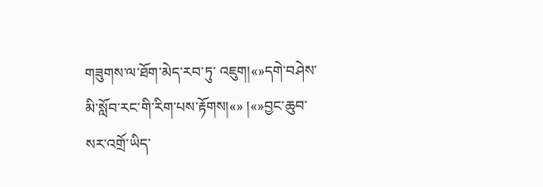གཟུགས་ལ་ཐོག་མེད་རབ་ཏུ་ འཇུག།«»དགེ་བཤེས་མི་སློབ་རང་གི་རིག་པས་རྟོགས།«» །«»བྱང་ཆུབ་སར་འགྲོ་ཡིད་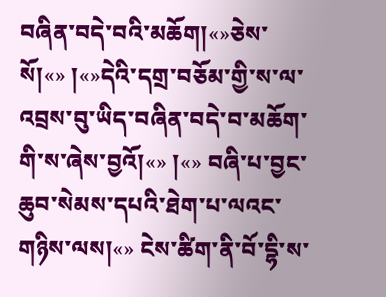བཞིན་བདེ་བའི་མཆོག།«»ཅེས་སོ།«» །«»དེའི་དགྲ་བཅོམ་གྱི་ས་ལ་འབྲས་བུ་ཡིད་བཞིན་བདེ་བ་མཆོག་གི་ས་ཞེས་བྱའོ།«» །«» བཞི་པ་བྱང་ཆུབ་སེམས་དཔའི་ཐེག་པ་ལའང་གཉིས་ལས།«» ངེས་ཚིག་ནི་བོ་དྷི་ས་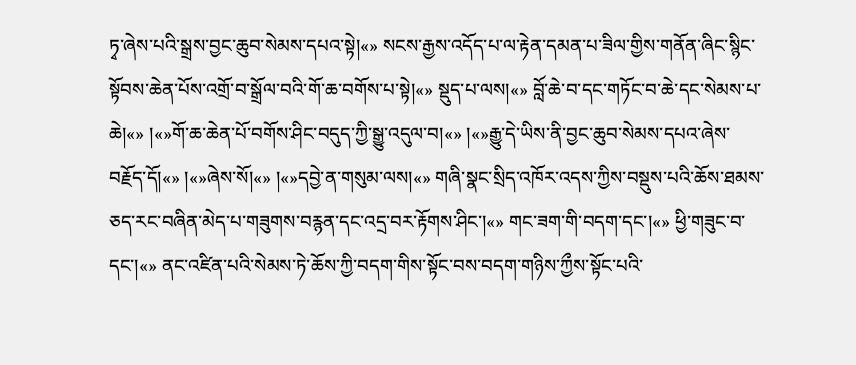ཏྭ་ཞེས་པའི་སྒྲས་བྱང་ཆུབ་སེམས་དཔའ་སྟེ།«» སངས་རྒྱས་འདོད་པ་ལ་རྟེན་དམན་པ་ཟིལ་གྱིས་གནོན་ཞིང་སྙིང་སྟོབས་ཆེན་པོས་འགྲོ་བ་སྒྲོལ་བའི་གོ་ཆ་བགོས་པ་སྟེ།«» སྡུད་པ་ལས།«» བློ་ཆེ་བ་དང་གཏོང་བ་ཆེ་དང་སེམས་པ་ཆེ།«» །«»གོ་ཆ་ཆེན་པོ་བགོས་ཤིང་བདུད་ཀྱི་སྒྱུ་འདུལ་བ།«» །«»རྒྱུ་དེ་ཡིས་ནི་བྱང་ཆུབ་སེམས་དཔའ་ཞེས་བརྗོད་དོ།«» །«»ཞེས་སོ།«» །«»དབྱེ་ན་གསུམ་ལས།«» གཞི་སྣང་སྲིད་འཁོར་འདས་ཀྱིས་བསྡུས་པའི་ཆོས་ཐམས་ཅད་རང་བཞིན་མེད་པ་གཟུགས་བརྙན་དང་འདྲ་བར་རྟོགས་ཤིང་།«» གང་ཟག་གི་བདག་དང་།«» ཕྱི་གཟུང་བ་དང་།«» ནང་འཛིན་པའི་སེམས་ཏེ་ཆོས་ཀྱི་བདག་གིས་སྟོང་བས་བདག་གཉིས་ཀྱྀས་སྟོང་པའི་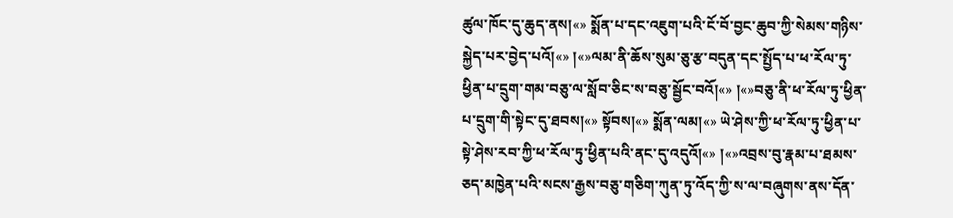ཚུལ་ཁོང་དུ་ཆུད་ནས།«» སྨོན་པ་དང་འཇུག་པའི་ངོ་བོ་བྱང་ཆུབ་ཀྱི་སེམས་གཉིས་སྐྱེད་པར་བྱེད་པའོ།«» །«»ལམ་ནི་ཆོས་སུམ་ཅུ་རྩ་བདུན་དང་སྤྱོད་པ་ཕ་རོལ་ཏུ་ཕྱིན་པ་དྲུག་གམ་བཅུ་ལ་སློབ་ཅིང་ས་བཅུ་སྦྱོང་བའོ།«» །«»བཅུ་ནི་ཕ་རོལ་ཏུ་ཕྱིན་པ་དྲུག་གི་སྟེང་དུ་ཐབས།«» སྟོབས།«» སྨོན་ལམ།«» ཡེ་ཤེས་ཀྱི་ཕ་རོལ་ཏུ་ཕྱིན་པ་སྟེ་ཤེས་རབ་ཀྱི་ཕ་རོལ་ཏུ་ཕྱིན་པའི་ནང་དུ་འདུའོ།«» །«»འབྲས་བུ་རྣམ་པ་ཐམས་ཅད་མཁྱེན་པའི་སངས་རྒྱས་བཅུ་གཅིག་ཀུན་ཏུ་འོད་ཀྱི་ས་ལ་བཞུགས་ནས་དོན་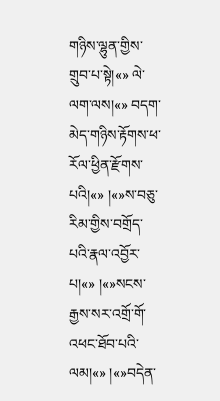གཉིས་ལྷུན་གྱིས་གྲུབ་པ་སྟེ།«» ལེ་ལག་ལས།«» བདག་མེད་གཉིས་རྟོགས་ཕ་རོལ་ཕྱིན་རྫོགས་པའི།«» །«»ས་བཅུ་རིམ་གྱིས་བགྲོད་པའི་རྣལ་འབྱོར་པ།«» །«»སངས་རྒྱས་སར་འགྲོ་གོ་འཕང་ཐོབ་པའི་ལམ།«» །«»བདེན་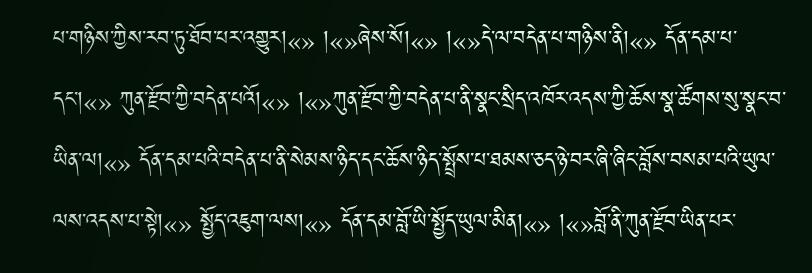པ་གཉིས་ཀྱིས་རབ་ཏུ་ཐོབ་པར་འགྱུར།«» །«»ཞེས་སོ།«» །«»དེ་ལ་བདེན་པ་གཉིས་ནི།«» དོན་དམ་པ་དང་།«» ཀུན་རྫོབ་ཀྱི་བདེན་པའོ།«» །«»ཀུན་རྫོབ་ཀྱི་བདེན་པ་ནི་སྣང་སྲིད་འཁོར་འདས་ཀྱི་ཆོས་སྣ་ཚོགས་སུ་སྣང་བ་ཡིན་ལ།«» དོན་དམ་པའི་བདེན་པ་ནི་སེམས་ཉིད་དང་ཆོས་ཉིད་སྤྲོས་པ་ཐམས་ཅད་ཉེ་བར་ཞི་ཞིང་བློས་བསམ་པའི་ཡུལ་ལས་འདས་པ་སྟེ།«» སྤྱོད་འཇུག་ལས།«» དོན་དམ་བློ་ཡི་སྤྱོད་ཡུལ་མིན།«» །«»བློ་ནི་ཀུན་རྫོབ་ཡིན་པར་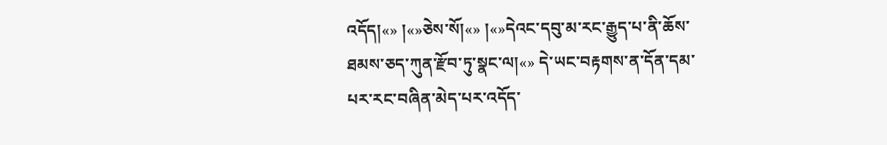འདོད།«» །«»ཅེས་སོ།«» །«»དེའང་དབུ་མ་རང་རྒྱུད་པ་ནི་ཆོས་ཐམས་ཅད་ཀུན་རྫོབ་ཏུ་སྣང་ལ།«» དེ་ཡང་བརྟགས་ན་དོན་དམ་པར་རང་བཞིན་མེད་པར་འདོད་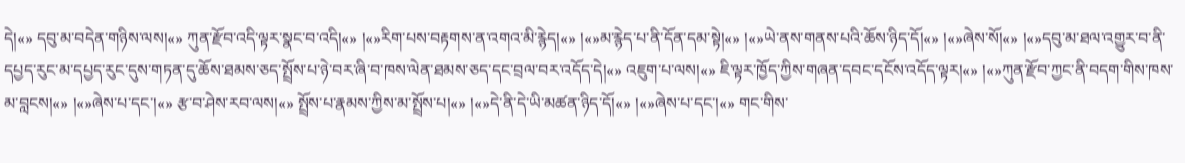དེ།«» དབུ་མ་བདེན་གཉིས་ལས།«» ཀུན་རྫོབ་འདི་ལྟར་སྣང་བ་འདི།«» །«»རིག་པས་བརྟགས་ན་འགའ་མི་རྙེད།«» །«»མ་རྙེད་པ་ནི་དོན་དམ་སྟེ།«» །«»ཡེ་ནས་གནས་པའི་ཆོས་ཉིད་དོ།«» །«»ཞེས་སོ།«» །«»དབུ་མ་ཐལ་འགྱུར་བ་ནི་དཔྱད་རུང་མ་དཔྱད་རུང་དུས་གཏན་དུ་ཆོས་ཐམས་ཅད་སྤྲོས་པ་ཉེ་བར་ཞི་བ་ཁས་ལེན་ཐམས་ཅད་དང་བྲལ་བར་འདོད་དེ།«» འཇུག་པ་ལས།«» ཇི་ལྟར་ཁྱོད་ཀྱིས་གཞན་དབང་དངོས་འདོད་ལྟར།«» །«»ཀུན་རྫོབ་ཀྱང་ནི་བདག་གིས་ཁས་མ་བླངས།«» །«»ཞེས་པ་དང་།«» རྩ་བ་ཤེས་རབ་ལས།«» སྤྲོས་པ་རྣམས་ཀྱིས་མ་སྤྲོས་པ།«» །«»དེ་ནི་དེ་ཡི་མཚན་ཉིད་དོ།«» །«»ཞེས་པ་དང་།«» གང་གིས་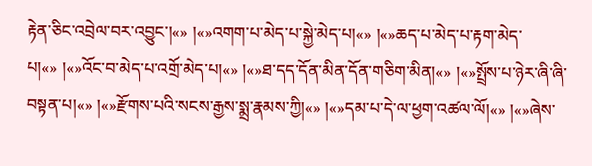རྟེན་ཅིང་འབྲེལ་བར་འབྱུང་།«» །«»འགག་པ་མེད་པ་སྐྱེ་མེད་པ།«» །«»ཆད་པ་མེད་པ་རྟག་མེད་པ།«» །«»འོང་བ་མེད་པ་འགྲོ་མེད་པ།«» །«»ཐ་དད་དོན་མིན་དོན་གཅིག་མིན།«» །«»སྤྲོས་པ་ཉེར་ཞི་ཞི་བསྟན་པ།«» །«»རྫོགས་པའི་སངས་རྒྱས་སྨྲ་རྣམས་ཀྱི།«» །«»དམ་པ་དེ་ལ་ཕྱག་འཚལ་ལོ།«» །«»ཞེས་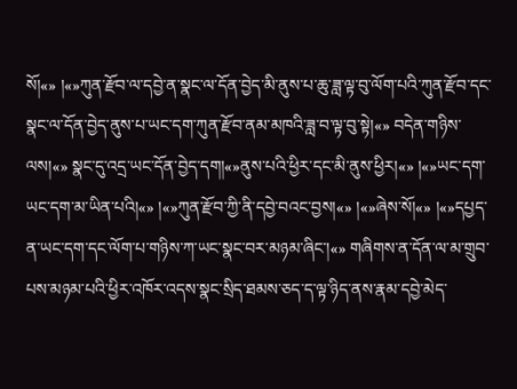སོ།«» །«»ཀུན་རྫོབ་ལ་དབྱེ་ན་སྣང་ལ་དོན་བྱེད་མི་ནུས་པ་ཆུ་ཟླ་ལྟ་བུ་ལོག་པའི་ཀུན་རྫོབ་དང་སྣང་ལ་དོན་བྱེད་ནུས་པ་ཡང་དག་ཀུན་རྫོབ་ནམ་མཁའི་ཟླ་བ་ལྟ་བུ་སྟེ།«» བདེན་གཉིས་ལས།«» སྣང་དུ་འདྲ་ཡང་དོན་བྱེད་དག།«»ནུས་པའི་ཕྱིར་དང་མི་ནུས་ཕྱིར།«» །«»ཡང་དག་ཡང་དག་མ་ཡིན་པའི།«» །«»ཀུན་རྫོབ་ཀྱི་ནི་དབྱེ་བའང་བྱས།«» །«»ཞེས་སོ།«» །«»དཔྱད་ན་ཡང་དག་དང་ལོག་པ་གཉིས་ཀ་ཡང་སྣང་བར་མཉམ་ཞིང་།«» གཞིགས་ན་དོན་ལ་མ་གྲུབ་པས་མཉམ་པའི་ཕྱིར་འཁོར་འདས་སྣང་སྲིད་ཐམས་ཅད་ད་ལྟ་ཉིད་ནས་རྣམ་དབྱེ་མེད་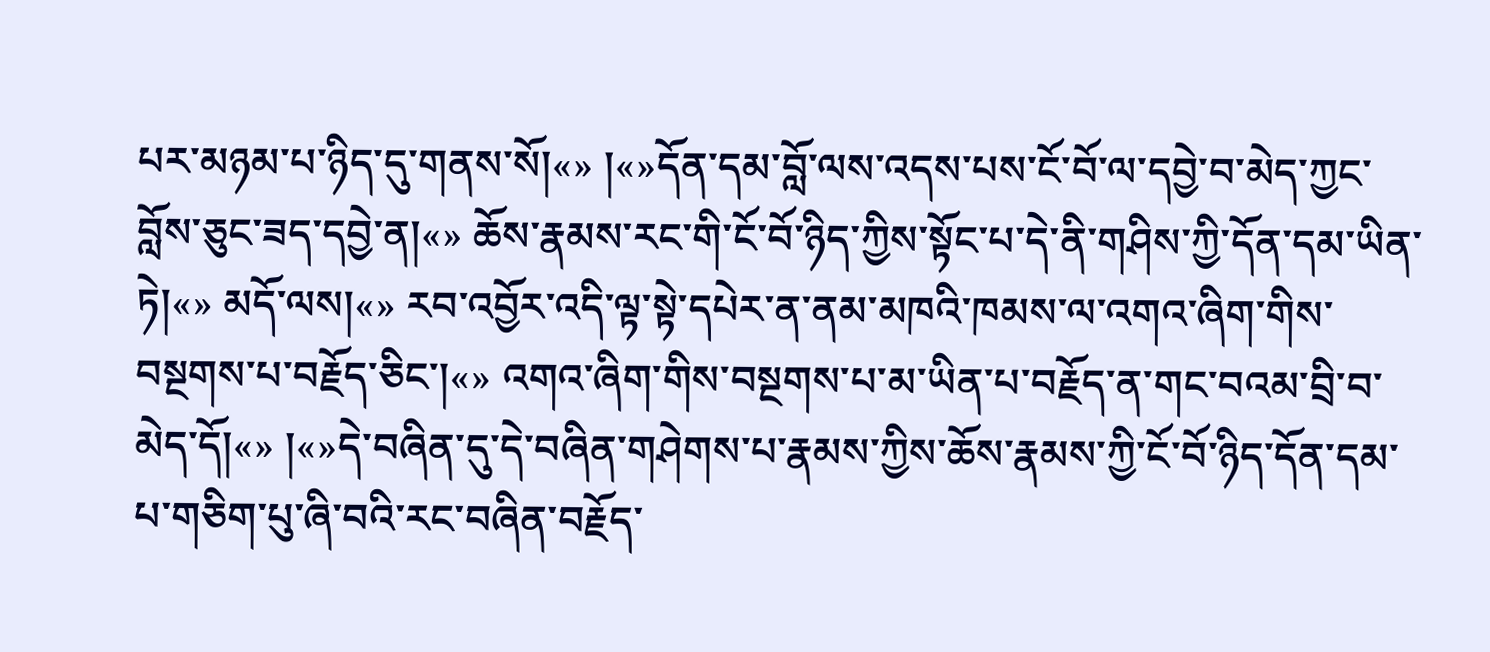པར་མཉམ་པ་ཉིད་དུ་གནས་སོ།«» །«»དོན་དམ་བློ་ལས་འདས་པས་ངོ་བོ་ལ་དབྱེ་བ་མེད་ཀྱང་བློས་ཅུང་ཟད་དབྱེ་ན།«» ཆོས་རྣམས་རང་གི་ངོ་བོ་ཉིད་ཀྱིས་སྟོང་པ་དེ་ནི་གཤིས་ཀྱི་དོན་དམ་ཡིན་ཏེ།«» མདོ་ལས།«» རབ་འབྱོར་འདི་ལྟ་སྟེ་དཔེར་ན་ནམ་མཁའི་ཁམས་ལ་འགའ་ཞིག་གིས་བསྔགས་པ་བརྗོད་ཅིང་།«» འགའ་ཞིག་གིས་བསྔགས་པ་མ་ཡིན་པ་བརྗོད་ན་གང་བའམ་བྲི་བ་མེད་དོ།«» །«»དེ་བཞིན་དུ་དེ་བཞིན་གཤེགས་པ་རྣམས་ཀྱིས་ཆོས་རྣམས་ཀྱི་ངོ་བོ་ཉིད་དོན་དམ་པ་གཅིག་པུ་ཞི་བའི་རང་བཞིན་བརྗོད་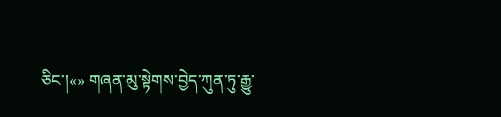ཅིང་།«» གཞན་མུ་སྟེགས་བྱེད་ཀུན་ཏུ་རྒྱུ་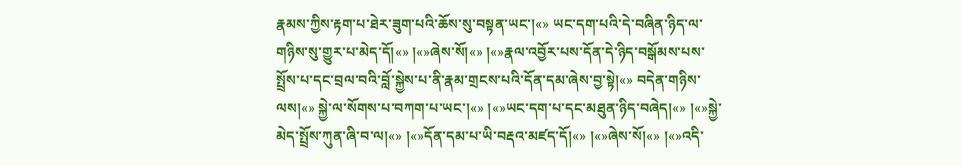རྣམས་ཀྱིས་རྟག་པ་ཐེར་ཟུག་པའི་ཆོས་སུ་བསྟན་ཡང་།«» ཡང་དག་པའི་དེ་བཞིན་ཉིད་ལ་གཉིས་སུ་གྱུར་པ་མེད་དོ།«» །«»ཞེས་སོ།«» །«»རྣལ་འབྱོར་པས་དོན་དེ་ཉིད་བསྒོམས་པས་སྤྲོས་པ་དང་བྲལ་བའི་བློ་སྐྱེས་པ་ནི་རྣམ་གྲངས་པའི་དོན་དམ་ཞེས་བྱ་སྟེ།«» བདེན་གཉིས་ལས།«» སྐྱེ་ལ་སོགས་པ་བཀག་པ་ཡང་།«» །«»ཡང་དག་པ་དང་མཐུན་ཉིད་བཞེད།«» །«»སྐྱེ་མེད་སྤྲོས་ཀུན་ཞི་བ་ལ།«» །«»དོན་དམ་པ་ཡི་བརྡའ་མཛད་དོ།«» །«»ཞེས་སོ།«» །«»འདི་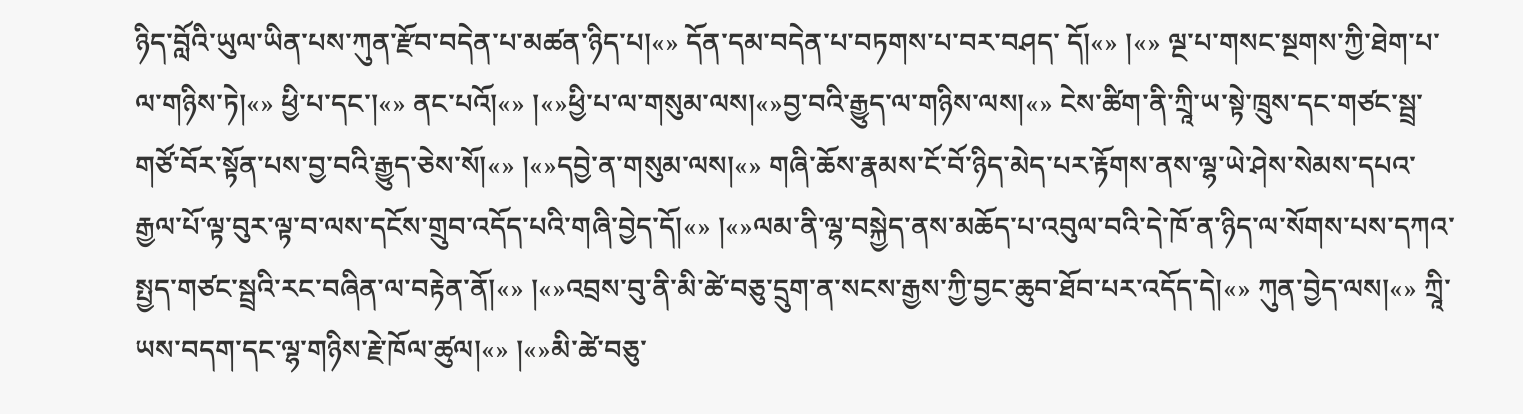ཉིད་བློའི་ཡུལ་ཡིན་པས་ཀུན་རྫོབ་བདེན་པ་མཚན་ཉིད་པ།«» དོན་དམ་བདེན་པ་བཏགས་པ་བར་བཤད་ དོ།«» །«» ལྔ་པ་གསང་སྔགས་ཀྱི་ཐེག་པ་ལ་གཉིས་ཏེ།«» ཕྱི་པ་དང་།«» ནང་པའོ།«» །«»ཕྱི་པ་ལ་གསུམ་ལས།«»བྱ་བའི་རྒྱུད་ལ་གཉིས་ལས།«» ངེས་ཚིག་ནི་ཀྲཱི་ཡ་སྟེ་ཁྲུས་དང་གཙང་སྦྲ་གཙོ་བོར་སྟོན་པས་བྱ་བའི་རྒྱུད་ཅེས་སོ།«» །«»དབྱེ་ན་གསུམ་ལས།«» གཞི་ཆོས་རྣམས་ངོ་བོ་ཉིད་མེད་པར་རྟོགས་ནས་ལྷ་ཡེ་ཤེས་སེམས་དཔའ་རྒྱལ་པོ་ལྟ་བུར་ལྟ་བ་ལས་དངོས་གྲུབ་འདོད་པའི་གཞི་བྱེད་དོ།«» །«»ལམ་ནི་ལྷ་བསྐྱེད་ནས་མཆོད་པ་འབུལ་བའི་དེ་ཁོ་ན་ཉིད་ལ་སོགས་པས་དཀའ་སྤྱད་གཙང་སྦྲའི་རང་བཞིན་ལ་བརྟེན་ནོ།«» །«»འབྲས་བུ་ནི་མི་ཚེ་བཅུ་དྲུག་ན་སངས་རྒྱས་ཀྱི་བྱང་ཆུབ་ཐོབ་པར་འདོད་དེ།«» ཀུན་བྱེད་ལས།«» ཀྲཱི་ཡས་བདག་དང་ལྷ་གཉིས་རྗེ་ཁོལ་ཚུལ།«» །«»མི་ཚེ་བཅུ་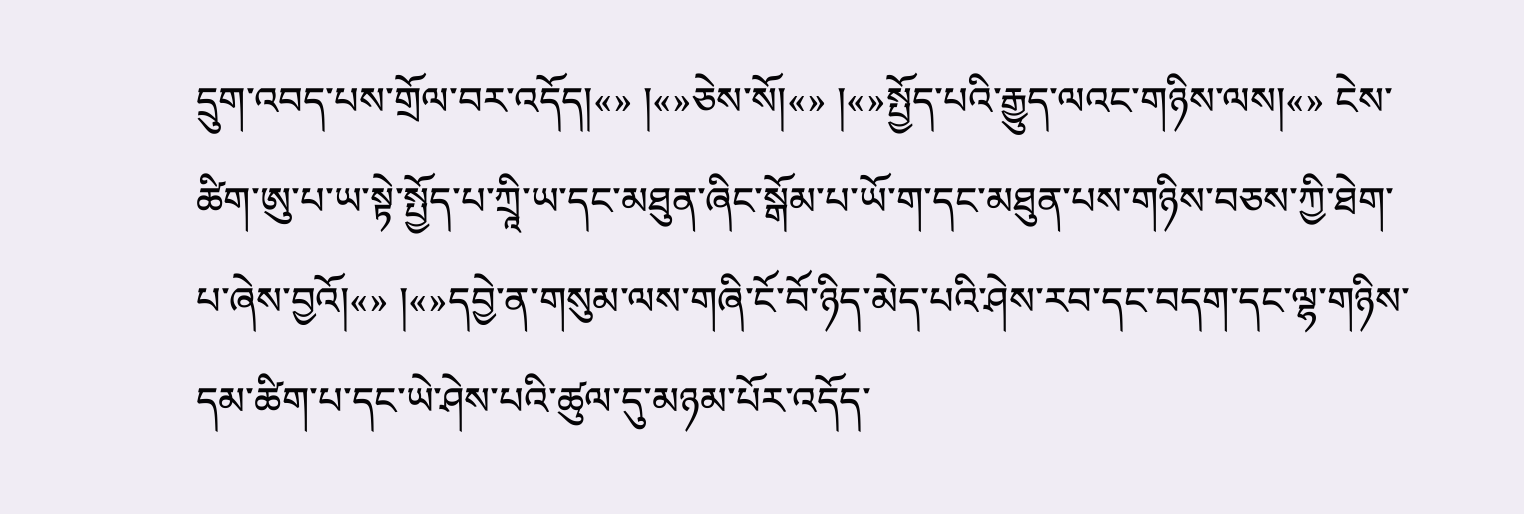དྲུག་འབད་པས་གྲོལ་བར་འདོད།«» །«»ཅེས་སོ།«» །«»སྤྱོད་པའི་རྒྱུད་ལའང་གཉིས་ལས།«» ངེས་ཚིག་ཨུ་པ་ཡ་སྟེ་སྤྱོད་པ་ཀྲཱི་ཡ་དང་མཐུན་ཞིང་སྒོམ་པ་ཡོ་ག་དང་མཐུན་པས་གཉིས་བཅས་ཀྱི་ཐེག་པ་ཞེས་བྱའོ།«» །«»དབྱེ་ན་གསུམ་ལས་གཞི་ངོ་བོ་ཉིད་མེད་པའི་ཤེས་རབ་དང་བདག་དང་ལྷ་གཉིས་དམ་ཚིག་པ་དང་ཡེ་ཤེས་པའི་ཚུལ་དུ་མཉམ་པོར་འདོད་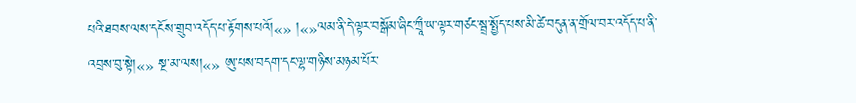པའི་ཐབས་ལས་དངོས་གྲུབ་འདོད་པ་རྟོགས་པའོ།«» །«»ལམ་ནི་དེ་ལྟར་བསྒོམ་ཞིང་ཀྲཱྀ་ཡ་ལྟར་གཙང་སྦྲ་སྤྱོད་པས་མི་ཚེ་བདུན་ན་གྲོལ་བར་འདོད་པ་ནི་འབྲས་བུ་སྟེ།«» སྔ་མ་ལས།«» ཨུ་པས་བདག་དང་ལྷ་གཉིས་མཉམ་པོར་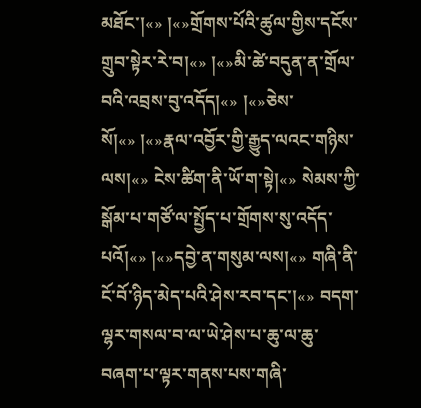མཐོང་།«» །«»གྲོགས་པོའི་ཚུལ་གྱིས་དངོས་གྲུབ་སྟེར་རེ་བ།«» །«»མི་ཚེ་བདུན་ན་གྲོལ་བའི་འབྲས་བུ་འདོད།«» །«»ཅེས་སོ།«» །«»རྣལ་འབྱོར་གྱི་རྒྱུད་ལའང་གཉིས་ལས།«» ངེས་ཚིག་ནི་ཡོ་ག་སྟེ།«» སེམས་ཀྱི་སྒོམ་པ་གཙོ་ལ་སྤྱོད་པ་གྲོགས་སུ་འདོད་པའོ།«» །«»དབྱེ་ན་གསུམ་ལས།«» གཞི་ནི་ངོ་བོ་ཉིད་མེད་པའི་ཤེས་རབ་དང་།«» བདག་ལྷར་གསལ་བ་ལ་ཡེ་ཤེས་པ་ཆུ་ལ་ཆུ་བཞག་པ་ལྟར་གནས་པས་གཞི་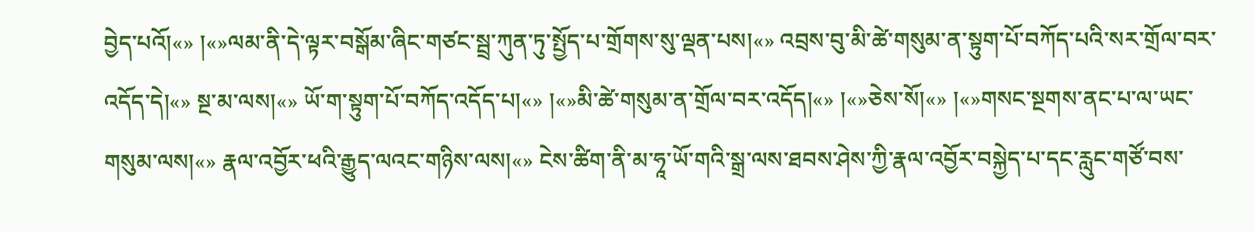བྱེད་པའོ།«» །«»ལམ་ནི་དེ་ལྟར་བསྒོམ་ཞིང་གཙང་སྦྲ་ཀུན་ཏུ་སྤྱོད་པ་གྲོགས་སུ་ལྡན་པས།«» འབྲས་བུ་མི་ཚེ་གསུམ་ན་སྟུག་པོ་བཀོད་པའི་སར་གྲོལ་བར་འདོད་དེ།«» སྔ་མ་ལས།«» ཡོ་ག་སྟུག་པོ་བཀོད་འདོད་པ།«» །«»མི་ཚེ་གསུམ་ན་གྲོལ་བར་འདོད།«» །«»ཅེས་སོ།«» །«»གསང་སྔགས་ནང་པ་ལ་ཡང་གསུམ་ལས།«» རྣལ་འབྱོར་ཕའི་རྒྱུད་ལའང་གཉིས་ལས།«» ངེས་ཚིག་ནི་མ་ཧཱ་ཡོ་གའི་སྒྲ་ལས་ཐབས་ཤེས་ཀྱི་རྣལ་འབྱོར་བསྐྱེད་པ་དང་རླུང་གཙོ་བས་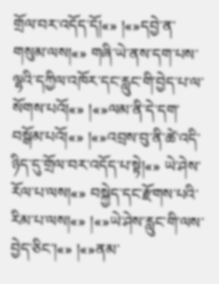གྲོལ་བར་འདོད་དོ།«» །«»དབྱེ་ན་གསུམ་ལས།«» གཞི་ཡེ་ནས་དག་པས་ལྷའི་དཀྱིལ་འཁོར་དང་རླུང་གི་བྱེད་པ་ལ་སོགས་པའོ།«» །«»ལམ་ནི་དེ་དག་བསྒོམ་པའོ།«» །«»འབྲས་བུ་ནི་ཚེ་འདི་ཉིད་དུ་གྲོལ་བར་འདོད་པ་སྟེ།«» ཡེ་ཤེས་རོལ་པ་ལས།«» བསྐྱེད་དང་རྫོགས་པའི་རིམ་པ་ལས།«» །«»ཡེ་ཤེས་རླུང་གི་ལས་བྱེད་ཅིང་།«» །«»ནམ་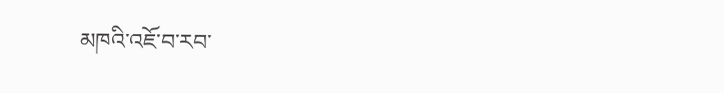མཁའི་འཇོ་བ་རབ་